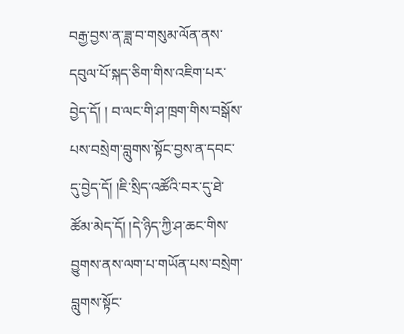བརྒྱ་བྱས་ན་ཟླ་བ་གསུམ་ལོན་ནས་དབུལ་པོ་སྐད་ཅིག་གིས་འཇིག་པར་བྱེད་དོ། ། བ་ལང་གི་ཤ་ཁྲག་གིས་བསྒོས་པས་བསྲེག་བླུགས་སྟོང་བྱས་ན་དབང་དུ་བྱེད་དོ། །ཇི་སྲིད་འཚོའི་བར་དུ་ཐེ་ཚོམ་མེད་དོ། །དེ་ཉིད་ཀྱི་ཤ་ཆང་གིས་བྱུགས་ནས་ལག་པ་གཡོན་པས་བསྲེག་བླུགས་སྟོང་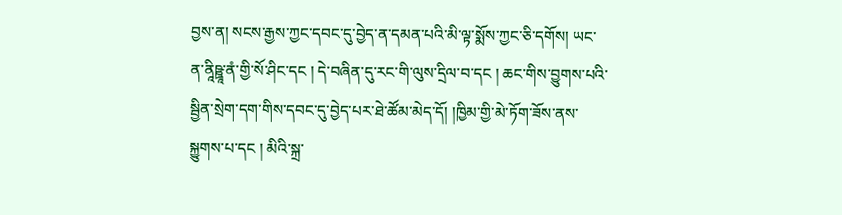བྱས་ན། སངས་རྒྱས་ཀྱང་དབང་དུ་བྱེད་ན་དམན་པའི་མི་ལྟ་སྨོས་ཀྱང་ཅི་དགོས། ཡང་ན་ནཱིཥྛཱ་ནཾ་གྱི་སོ་ཤིང་དང ། དེ་བཞིན་དུ་རང་གི་ལུས་དྲིལ་བ་དང ། ཆང་གིས་བྱུགས་པའི་སྦྱིན་སྲེག་དག་གིས་དབང་དུ་བྱེད་པར་ཐེ་ཚོམ་མེད་དོ། །ཁྱིམ་གྱི་མེ་ཏོག་ཟོས་ནས་སྐྱུགས་པ་དང ། མིའི་སྐྲ་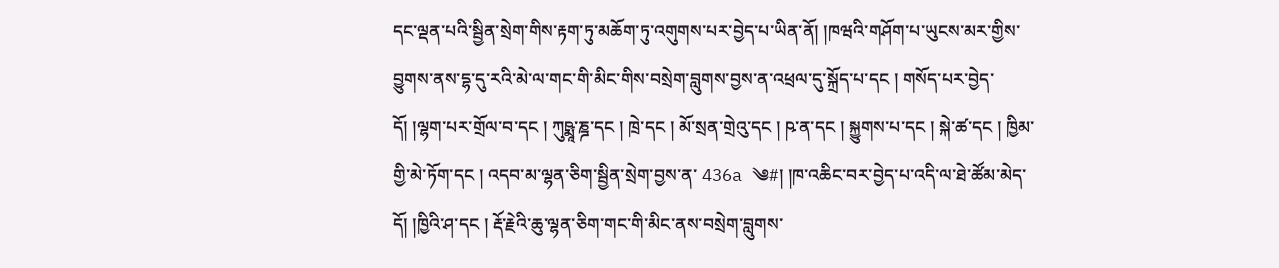དང་ལྡན་པའི་སྦྱིན་སྲེག་གིས་རྟག་ཏུ་མཆོག་ཏུ་འགུགས་པར་བྱེད་པ་ཡིན་ནོ། །ཁཝའི་གཤོག་པ་ཡུངས་མར་གྱིས་བྱུགས་ནས་དྷ་དུ་རའི་མེ་ལ་གང་གི་མིང་གིས་བསྲེག་བླུགས་བྱས་ན་འཕྲལ་དུ་སྐྲོད་པ་དང ། གསོད་པར་བྱེད་དོ། །ལྷག་པར་གྲོལ་བ་དང ། ཀུཥྨཱ་ཎྜ་དང ། ཁྲེ་དང ། མོ་སྲན་གྲེའུ་དང ། ཥ་ན་དང ། སྐྱུགས་པ་དང ། སྐེ་ཚ་དང ། ཁྱིམ་གྱི་མེ་ཏོག་དང ། འདབ་མ་ལྷན་ཅིག་སྦྱིན་སྲེག་བྱས་ན་ 436a ༄#། །ཁ་འཆིང་བར་བྱེད་པ་འདི་ལ་ཐེ་ཚོམ་མེད་དོ། །ཁྱིའི་ཤ་དང ། རྡོ་རྗེའི་ཆུ་ལྷན་ཅིག་གང་གི་མིང་ནས་བསྲེག་བླུགས་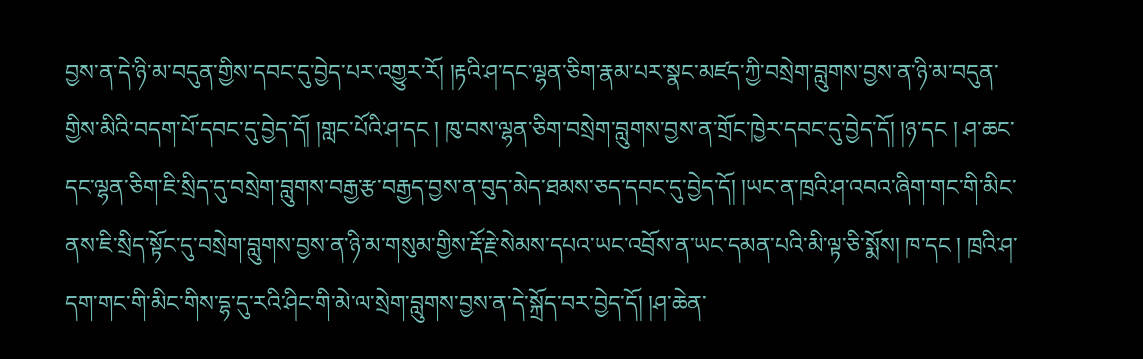བྱས་ན་དེ་ཉི་མ་བདུན་གྱིས་དབང་དུ་བྱེད་པར་འགྱུར་རོ། །རྟའི་ཤ་དང་ལྷན་ཅིག་རྣམ་པར་སྣང་མཛད་ཀྱི་བསྲེག་བླུགས་བྱས་ན་ཉི་མ་བདུན་གྱིས་མིའི་བདག་པོ་དབང་དུ་བྱེད་དོ། །གླང་པོའི་ཤ་དང ། ཁུ་བས་ལྷན་ཅིག་བསྲེག་བླུགས་བྱས་ན་གྲོང་ཁྱེར་དབང་དུ་བྱེད་དོ། །ཉ་དང ། ཤ་ཆང་དང་ལྷན་ཅིག་ཇི་སྲིད་དུ་བསྲེག་བླུགས་བརྒྱ་རྩ་བརྒྱད་བྱས་ན་བུད་མེད་ཐམས་ཅད་དབང་དུ་བྱེད་དོ། །ཡང་ན་ཁྲའི་ཤ་འབའ་ཞིག་གང་གི་མིང་ནས་ཇི་སྲིད་སྟོང་དུ་བསྲེག་བླུགས་བྱས་ན་ཉི་མ་གསུམ་གྱིས་རྡོ་རྗེ་སེམས་དཔའ་ཡང་འབྲོས་ན་ཡང་དམན་པའི་མི་ལྟ་ཅི་སྨོས། ཁ་དང ། ཁྲའི་ཤ་དག་གང་གི་མིང་གིས་དྷ་དུ་རའི་ཤིང་གི་མེ་ལ་སྲེག་བླུགས་བྱས་ན་དེ་སྐྲོད་བར་བྱེད་དོ། །ཤ་ཆེན་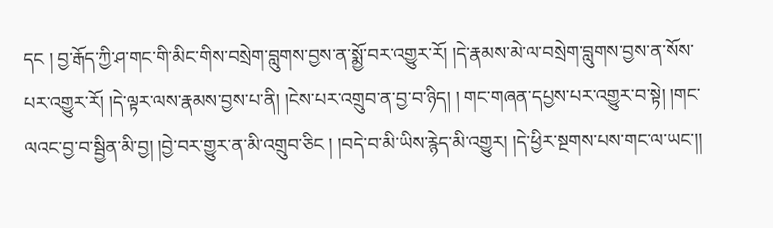དང ། བྱ་རྒོད་ཀྱི་ཤ་གང་གི་མིང་གིས་བསྲེག་བླུགས་བྱས་ན་སྨྱོ་བར་འགྱུར་རོ། །དེ་རྣམས་མེ་ལ་བསྲེག་བླུགས་བྱས་ན་སོས་པར་འགྱུར་རོ། །དེ་ལྟར་ལས་རྣམས་བྱས་པ་ནི། །ངེས་པར་འགྲུབ་ན་བྱ་བ་ཉིད། ། གང་གཞན་དཔྱས་པར་འགྱུར་བ་སྟེ། །གང་ལའང་བྱ་བ་སྦྱིན་མི་བྱ། །བྱེ་བར་གྱུར་ན་མི་འགྲུབ་ཅིང ། །བདེ་བ་མི་ཡིས་རྙེད་མི་འགྱུར། །དེ་ཕྱིར་སྔགས་པས་གང་ལ་ཡང་།།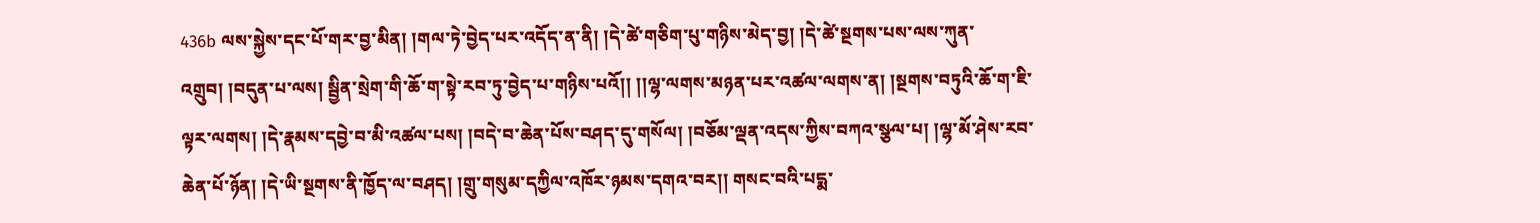436b ལས་སྐྱེས་དང་པོ་གར་བྱ་མིན། །གལ་ཏེ་བྱེད་པར་འདོད་ན་ནི། །དེ་ཚེ་གཅིག་པུ་གཉིས་མེད་བྱ། །དེ་ཚེ་སྔགས་པས་ལས་ཀུན་འགྲུབ། །བདུན་པ་ལས། སྦྱིན་སྲེག་གི་ཆོ་ག་སྟེ་རབ་ཏུ་བྱེད་པ་གཉིས་པའོ།། །།ལྷ་ལགས་མཉན་པར་འཚལ་ལགས་ན། །སྔགས་བཏུའི་ཆོ་ག་ཇི་ལྟར་ལགས། །དེ་རྣམས་དབྱེ་བ་མི་འཚལ་པས། །བདེ་བ་ཆེན་པོས་བཤད་དུ་གསོལ། །བཅོམ་ལྡན་འདས་ཀྱིས་བཀའ་སྩལ་པ། །ལྷ་མོ་ཤེས་རབ་ཆེན་པོ་ཉོན། །དེ་ཡི་སྔགས་ནི་ཁྱོད་ལ་བཤད། །གྲུ་གསུམ་དཀྱིལ་འཁོར་ཉམས་དགའ་བར།། གསང་བའི་པདྨ་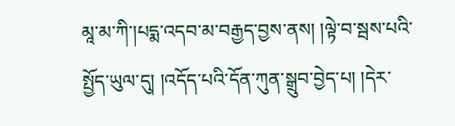མཱ་མ་ཀི་།པདྨ་འདབ་མ་བརྒྱད་བྱས་ནས། །ལྟེ་བ་སྦས་པའི་སྤྱོད་ཡུལ་དུ། །འདོད་པའི་དོན་ཀུན་སྒྲུབ་བྱེད་པ། །དེར་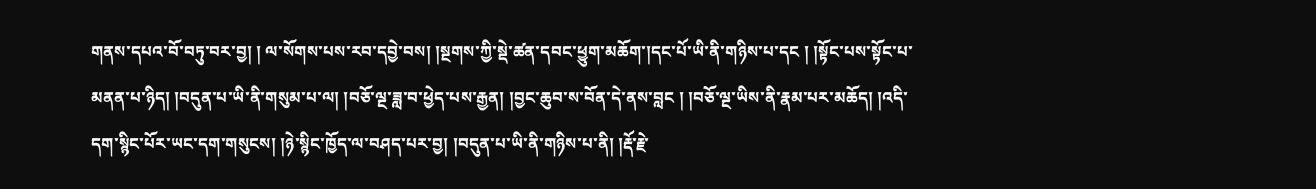གནས་དཔའ་བོ་བཏུ་བར་བྱ། ། ལ་སོགས་པས་རབ་དབྱེ་བས། །སྔགས་ཀྱི་སྡེ་ཚན་དབང་ཕྱུག་མཆོག་།དང་པོ་ཡི་ནི་གཉིས་པ་དང ། །སྟོང་པས་སྟོང་པ་མནན་པ་ཉིད། །བདུན་པ་ཡི་ནི་གསུམ་པ་ལ། །བཅོ་ལྔ་ཟླ་བ་ཕྱེད་པས་རྒྱན། །བྱང་ཆུབ་ས་བོན་དེ་ནས་བླང ། །བཅོ་ལྔ་ཡིས་ནི་རྣམ་པར་མཆོད། །འདི་དག་སྙིང་པོར་ཡང་དག་གསུངས། །ཉེ་སྙིང་ཁྱོད་ལ་བཤད་པར་བྱ། །བདུན་པ་ཡི་ནི་གཉིས་པ་ནི། །རྡོ་རྗེ་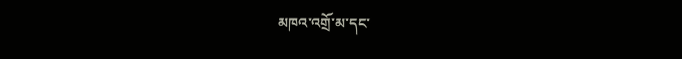མཁའ་འགྲོ་མ་དང་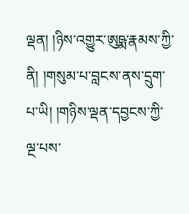ལྡན། །ཉིས་འགྱུར་ཨུཥྨ་རྣམས་ཀྱི་ནི། །གསུམ་པ་བླངས་ནས་དྲུག་པ་ཡི། །གཉིས་ལྡན་དབྱངས་ཀྱི་ལྔ་པས་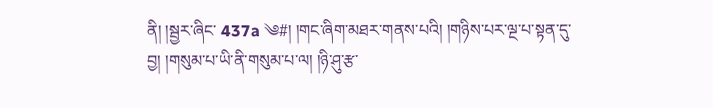ནི། །སྦྱར་ཞིང་ 437a ༄#། །གང་ཞིག་མཐར་གནས་པའི། །གཉིས་པར་ལྔ་པ་སྟན་དུ་བྱ། །གསུམ་པ་ཡི་ནི་གསུམ་པ་ལ། །ཉི་ཤུ་རྩ་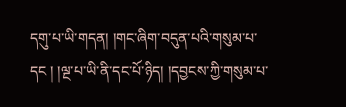དགུ་པ་ཡི་གདན། །གང་ཞིག་བདུན་པའི་གསུམ་པ་དང ། །ལྔ་པ་ཡི་ནི་དང་པོ་ཉིད། །དབྱངས་ཀྱི་གསུམ་པ་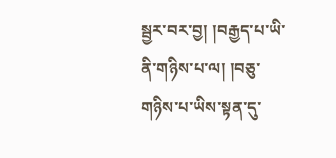སྦྱར་བར་བྱ། །བརྒྱད་པ་ཡི་ནི་གཉིས་པ་ལ། །བཅུ་གཉིས་པ་ཡིས་སྟན་དུ་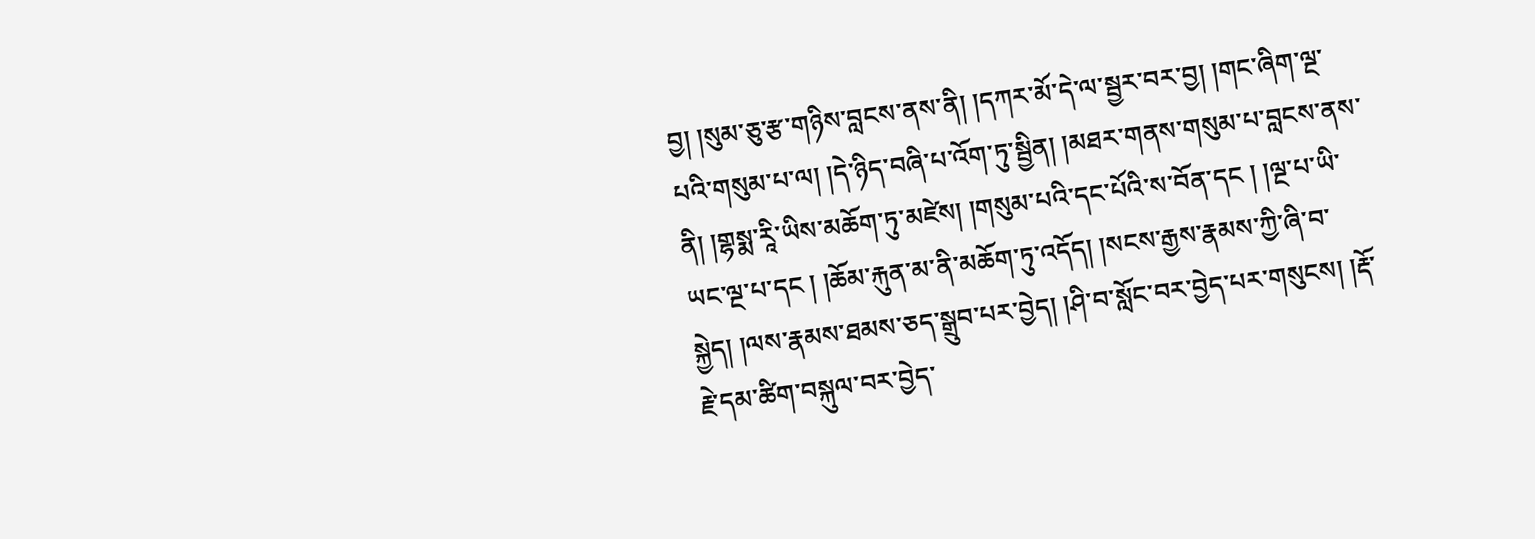བྱ། །སུམ་ཅུ་རྩ་གཉིས་བླངས་ནས་ནི། །དཀར་མོ་དེ་ལ་སྦྱར་བར་བྱ། །གང་ཞིག་ལྔ་པའི་གསུམ་པ་ལ། །དེ་ཉིད་བཞི་པ་འོག་ཏུ་སྦྱིན། །མཐར་གནས་གསུམ་པ་བླངས་ནས་ནི། །གྷསྨ་རཱི་ཡིས་མཆོག་ཏུ་མཛེས། །གསུམ་པའི་དང་པོའི་ས་བོན་དང ། །ལྔ་པ་ཡི་ཡང་ལྔ་པ་དང ། །ཆོམ་རྐུན་མ་ནི་མཆོག་ཏུ་འདོད། །སངས་རྒྱས་རྣམས་ཀྱི་ཞི་བ་སྐྱེད། །ལས་རྣམས་ཐམས་ཅད་སྒྲུབ་པར་བྱེད། །ཤི་བ་སློང་བར་བྱེད་པར་གསུངས། །རྡོ་རྗེ་དམ་ཚིག་བསྐུལ་བར་བྱེད་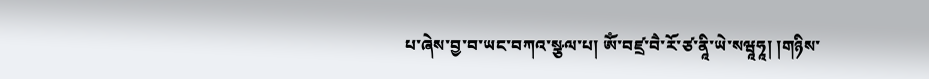པ་ཞེས་བྱ་བ་ཡང་བཀའ་སྩལ་པ། ཨོཾ་བཛྲ་བཻ་རོ་ཙ་ནཱི་ཡེ་སཝཱཧཱ། །གཉིས་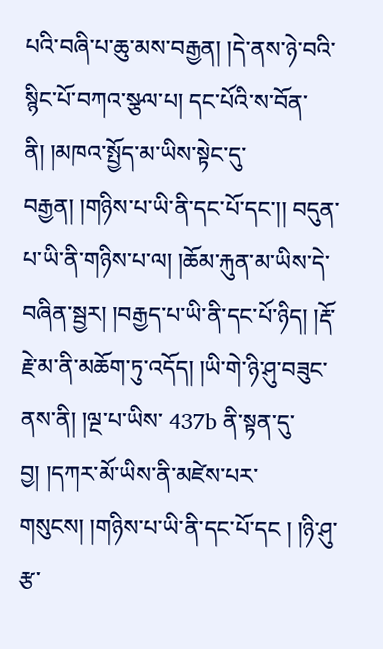པའི་བཞི་པ་ཆུ་མས་བརྒྱན། །དེ་ནས་ཉེ་བའི་སྙིང་པོ་བཀའ་སྩལ་པ། དང་པོའི་ས་བོན་ནི། །མཁའ་སྤྱོད་མ་ཡིས་སྟེང་དུ་བརྒྱན། །གཉིས་པ་ཡི་ནི་དང་པོ་དང་།། བདུན་པ་ཡི་ནི་གཉིས་པ་ལ། །ཆོམ་རྐུན་མ་ཡིས་དེ་བཞིན་སྦྱར། །བརྒྱད་པ་ཡི་ནི་དང་པོ་ཉིད། །རྡོ་རྗེ་མ་ནི་མཆོག་ཏུ་འདོད། །ཡི་གེ་ཉི་ཤུ་བཟུང་ནས་ནི། །ལྔ་པ་ཡིས་ 437b ནི་སྟན་དུ་བྱ། །དཀར་མོ་ཡིས་ནི་མཛེས་པར་གསུངས། །གཉིས་པ་ཡི་ནི་དང་པོ་དང ། །ཉི་ཤུ་རྩ་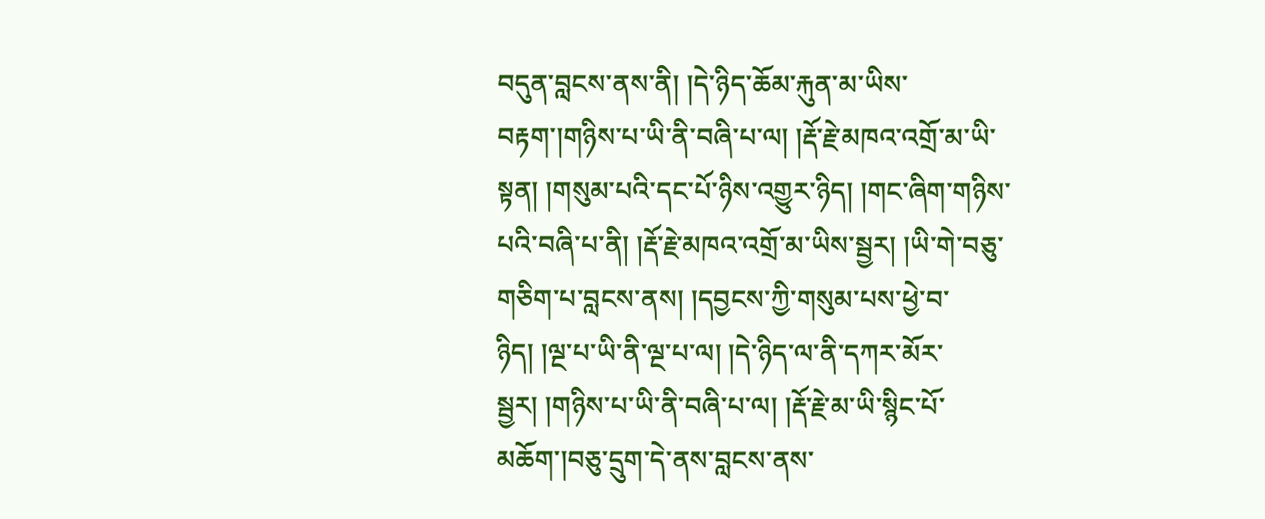བདུན་བླངས་ནས་ནི། །དེ་ཉིད་ཆོམ་རྐུན་མ་ཡིས་བརྟག་།གཉིས་པ་ཡི་ནི་བཞི་པ་ལ། །རྡོ་རྗེ་མཁའ་འགྲོ་མ་ཡི་སྟན། །གསུམ་པའི་དང་པོ་ཉིས་འགྱུར་ཉིད། །གང་ཞིག་གཉིས་པའི་བཞི་པ་ནི། །རྡོ་རྗེ་མཁའ་འགྲོ་མ་ཡིས་སྦྱར། །ཡི་གེ་བཅུ་གཅིག་པ་བླངས་ནས། །དབྱངས་ཀྱི་གསུམ་པས་ཕྱེ་བ་ཉིད། །ལྔ་པ་ཡི་ནི་ལྔ་པ་ལ། །དེ་ཉིད་ལ་ནི་དཀར་མོར་སྦྱར། །གཉིས་པ་ཡི་ནི་བཞི་པ་ལ། །རྡོ་རྗེ་མ་ཡི་སྙིང་པོ་མཆོག་།བཅུ་དྲུག་དེ་ནས་བླངས་ནས་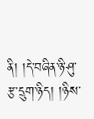ནི། །དེ་བཞིན་ཉི་ཤུ་རྩ་དྲུག་ཉིད། །ཉིས་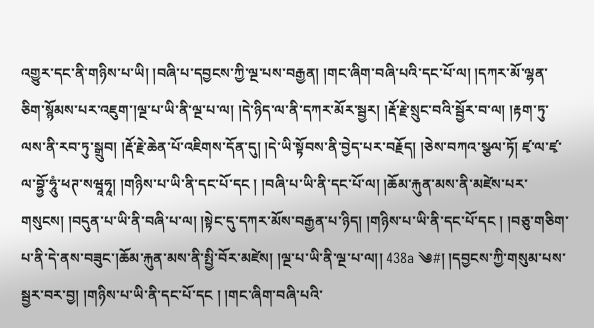འགྱུར་དང་ནི་གཉིས་པ་ཡི། །བཞི་པ་དབྱངས་ཀྱི་ལྔ་པས་བརྒྱན། །གང་ཞིག་བཞི་པའི་དང་པོ་ལ། །དཀར་མོ་ལྷན་ཅིག་སྙོམས་པར་འཇུག་།ལྔ་པ་ཡི་ནི་ལྔ་པ་ལ། །དེ་ཉིད་ལ་ནི་དཀར་མོར་སྦྱར། །རྡོ་རྗེ་སྲུང་བའི་སྦྱོར་བ་ལ། །རྟག་ཏུ་ལས་ནི་རབ་ཏུ་སྒྲུབ། །རྡོ་རྗེ་ཆེན་པོ་འཇིགས་དོན་དུ། །དེ་ཡི་སྟོབས་ནི་བྱེད་པར་བརྗོད། །ཅེས་བཀའ་སྩལ་ཏོ། ཛྭ་ལ་ཛྭ་ལ་བྷྱོ་ཧཱུཾ་ཕཊ་སཝཱཧཱ། །གཉིས་པ་ཡི་ནི་དང་པོ་དང ། །བཞི་པ་ཡི་ནི་དང་པོ་ལ། །ཆོམ་རྐུན་མས་ནི་མཛེས་པར་གསུངས། །བདུན་པ་ཡི་ནི་བཞི་པ་ལ། །སྟེང་དུ་དཀར་མོས་བརྒྱན་པ་ཉིད། །གཉིས་པ་ཡི་ནི་དང་པོ་དང ། །བཅུ་གཅིག་པ་ནི་དེ་ནས་བཟུང་།ཆོམ་རྐུན་མས་ནི་སྤྱི་བོར་མཛེས། །ལྔ་པ་ཡི་ནི་ལྔ་པ་ལ།། 438a ༄#། །དབྱངས་ཀྱི་གསུམ་པས་སྦྱར་བར་བྱ། །གཉིས་པ་ཡི་ནི་དང་པོ་དང ། །གང་ཞིག་བཞི་པའི་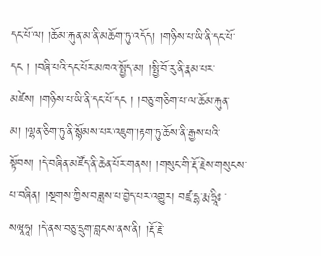དང་པོ་ལ། །ཆོམ་རྐུན་མ་ནི་མཆོག་ཏུ་འདོད། །གཉིས་པ་ཡི་ནི་དང་པོ་དང ། །བཞི་པའི་དང་པོར་མཁའ་སྤྱོད་མ། །སྤྱི་བོ་རུ་ནི་རྣམ་པར་མཛེས། །གཉིས་པ་ཡི་ནི་དང་པོ་དང ། །བཅུ་གཅིག་པ་ལ་ཆོམ་རྐུན་མ། །ལྷན་ཅིག་ཏུ་ནི་སྙོམས་པར་འཇུག་།རྟག་ཏུ་ཆོས་ནི་རྒྱས་པའི་སྟོབས། །དེ་བཞིན་མཛོད་ནི་ཆེན་པོར་གནས། །གསུང་གི་རྡོ་རྗེས་གསུངས་པ་བཞིན། །སྔགས་ཀྱིས་བཟླས་པ་བྱེད་པར་འགྱུར། བཛྲ་དྷ་རྨ་ཧྲཱིཿ ་སཝཱཧཱ། །དེ་ནས་བཅུ་དྲུག་བླངས་ནས་ནི། །རྡོ་རྗེ་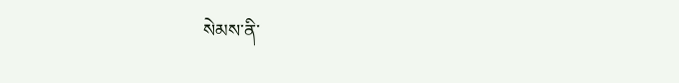སེམས་ནི་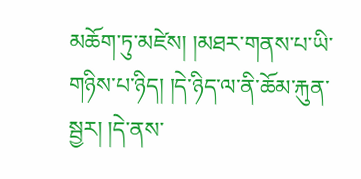མཆོག་ཏུ་མཛེས། །མཐར་གནས་པ་ཡི་གཉིས་པ་ཉིད། །དེ་ཉིད་ལ་ནི་ཆོམ་རྐུན་སྦྱར། །དེ་ནས་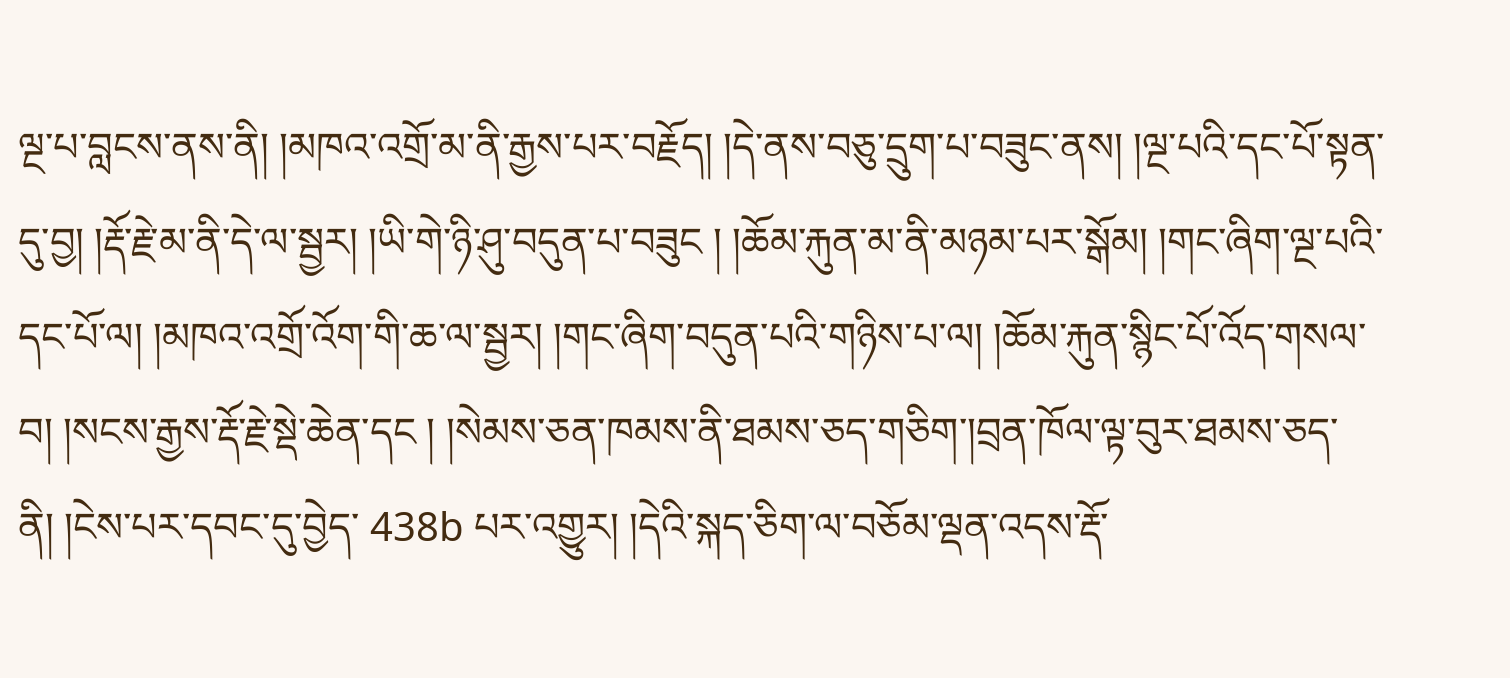ལྔ་པ་བླངས་ནས་ནི། །མཁའ་འགྲོ་མ་ནི་རྒྱས་པར་བརྗོད། །དེ་ནས་བཅུ་དྲུག་པ་བཟུང་ནས། །ལྔ་པའི་དང་པོ་སྟན་དུ་བྱ། །རྡོ་རྗེ་མ་ནི་དེ་ལ་སྦྱར། །ཡི་གེ་ཉི་ཤུ་བདུན་པ་བཟུང ། །ཆོམ་རྐུན་མ་ནི་མཉམ་པར་སྒོམ། །གང་ཞིག་ལྔ་པའི་དང་པོ་ལ། །མཁའ་འགྲོ་འོག་གི་ཆ་ལ་སྦྱར། །གང་ཞིག་བདུན་པའི་གཉིས་པ་ལ། །ཆོམ་རྐུན་སྙིང་པོ་འོད་གསལ་བ། །སངས་རྒྱས་རྡོ་རྗེ་སྡེ་ཆེན་དང ། །སེམས་ཅན་ཁམས་ནི་ཐམས་ཅད་གཅིག་།བྲན་ཁོལ་ལྟ་བུར་ཐམས་ཅད་ནི། །ངེས་པར་དབང་དུ་བྱེད་ 438b པར་འགྱུར། །དེའི་སྐད་ཅིག་ལ་བཅོམ་ལྡན་འདས་རྡོ་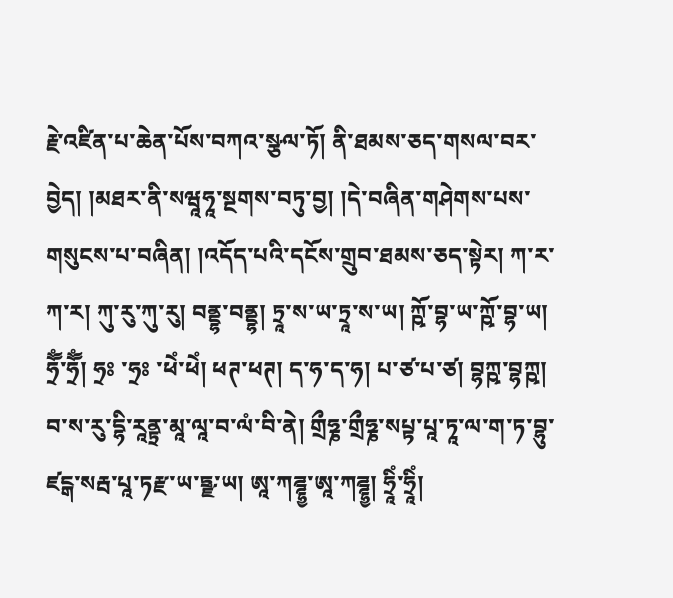རྗེ་འཛིན་པ་ཆེན་པོས་བཀའ་སྩལ་ཏོ། ནི་ཐམས་ཅད་གསལ་བར་བྱེད། །མཐར་ནི་སཝཱཧཱ་སྔགས་བཏུ་བྱ། །དེ་བཞིན་གཤེགས་པས་གསུངས་པ་བཞིན། །འདོད་པའི་དངོས་གྲུབ་ཐམས་ཅད་སྟེར། ཀ་ར་ཀ་ར། ཀུ་རུ་ཀུ་རུ། བནྡྷ་བནྡྷ། ཏྲཱ་ས་ཡ་ཏྲཱ་ས་ཡ། ཀྵོ་བྷ་ཡ་ཀྵོ་བྷ་ཡ། ཧྲཽཾ་ཧྲཽཾ། ཧྲཿ ་ཧྲཿ ་ཕེཾ་ཕེཾ། ཕཊ་ཕཊ། ད་ཧ་ད་ཧ། པ་ཙ་པ་ཙ། བྷཀྵ་བྷཀྵ། བ་ས་རུ་དྷི་རཱནྟྲ་མཱ་ལཱ་བ་ལཾ་བི་ནེ། གྲྀཧྞ་གྲྀཧྞ་སཔྟ་པཱ་ཏཱ་ལ་ག་ཏ་བྷུ་ཛངྒ་སརྦ་པཱ་ཏརྫ་ཡ་ཏྲྫ་ཡ། ཨཱ་ཀཌྜྷྱ་ཨཱ་ཀཌྜྷྱ། ཧྲཱིཾ་ཧྲཱིཾ།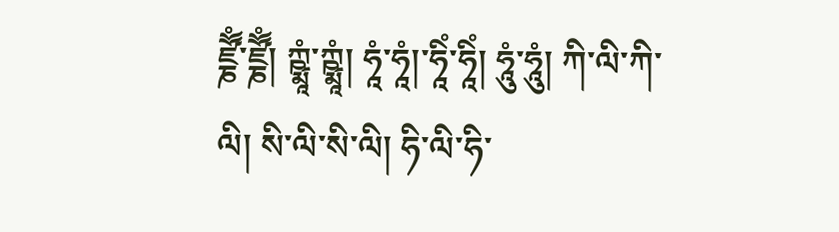ཛྞཽཾ་ཛྞཽཾ། ཀྵྨཱཾ་ཀྵྨཱཾ། ཧཱཾ་ཧཱཾ།་ཧཱིཾ་ཧཱིཾ། ཧཱུཾ་ཧཱུཾ། ཀི་ལི་ཀི་ལི། སི་ལི་སི་ལི། ཧི་ལི་ཧི་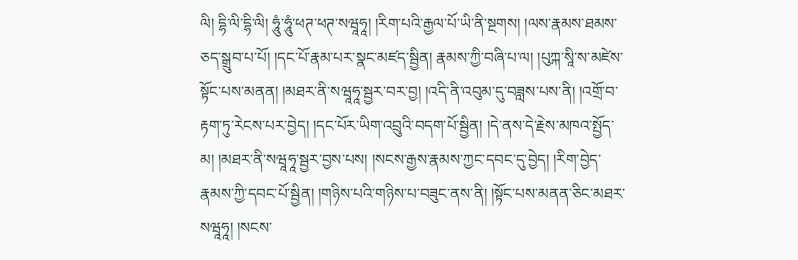ལི། དྷི་ལི་དྷི་ལི། ཧཱུཾ་ཧཱུཾ་ཕཊ་ཕཊ་སཝཱཧཱ། །རིག་པའི་རྒྱལ་པོ་ཡི་ནི་སྔགས། །ལས་རྣམས་ཐམས་ཅད་སྒྲུབ་པ་པོ། །དང་པོ་རྣམ་པར་སྣང་མཛད་སྦྱིན། རྣམས་ཀྱི་བཞི་པ་ལ། །པུཀྐ་སཱི་ས་མཛེས་སྟོང་པས་མནན། །མཐར་ནི་སཝཱཧཱ་སྦྱར་བར་བྱ། །འདི་ནི་འབུམ་དུ་བཟླས་པས་ནི། །འགྲོ་བ་རྟག་ཏུ་རེངས་པར་བྱེད། །དང་པོར་ཡིག་འབྲུའི་བདག་པོ་སྦྱིན། །དེ་ནས་དེ་རྗེས་མཁའ་སྤྱོད་མ། །མཐར་ནི་སཝཱཧཱ་སྦྱར་བྱས་པས། །སངས་རྒྱས་རྣམས་ཀྱང་དབང་དུ་བྱེད། །རིག་བྱེད་རྣམས་ཀྱི་དབང་པོ་སྦྱིན། །གཉིས་པའི་གཉིས་པ་བཟུང་ནས་ནི། །སྟོང་པས་མནན་ཅིང་མཐར་སཝཱཧཱ། །སངས་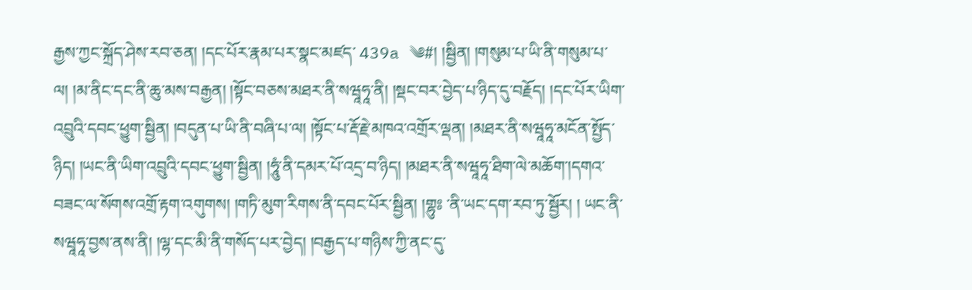རྒྱས་ཀྱང་སྐྲོད་ཤེས་རབ་ཅན། །དང་པོར་རྣམ་པར་སྣང་མཛད་ 439a ༄#། །སྦྱིན། །གསུམ་པ་ཡི་ནི་གསུམ་པ་ལ། །མ་ནིང་དང་ནི་ཆུ་མས་བརྒྱན། །སྟོང་བཅས་མཐར་ནི་སཝཱཧཱ་ནི། །སྡང་བར་བྱེད་པ་ཉིད་དུ་བརྗོད། །དང་པོར་ཡིག་འབྲུའི་དབང་ཕྱུག་སྦྱིན། །བདུན་པ་ཡི་ནི་བཞི་པ་ལ། །སྟོང་པ་རྡོ་རྗེ་མཁའ་འགྲོར་ལྡན། །མཐར་ནི་སཝཱཧཱ་མངོན་སྤྱོད་ཉིད། །ཡང་ནི་ཡིག་འབྲུའི་དབང་ཕྱུག་སྦྱིན། །ཧཱུཾ་ནི་དམར་པོ་འདྲ་བ་ཉིད། །མཐར་ནི་སཝཱཧཱ་ཐིག་ལེ་མཆོག་།དགའ་བཟང་ལ་སོགས་འགྲོ་རྟག་འགུགས། །གཏི་མུག་རིགས་ནི་དབང་པོར་སྦྱིན། །གྷུཿ ་ནི་ཡང་དག་རབ་ཏུ་སྦྱོར། ། ཡང་ནི་སཝཱཧཱ་བྱས་ནས་ནི། །ལྷ་དང་མི་ནི་གསོད་པར་བྱེད། །བརྒྱད་པ་གཉིས་ཀྱི་ནང་དུ་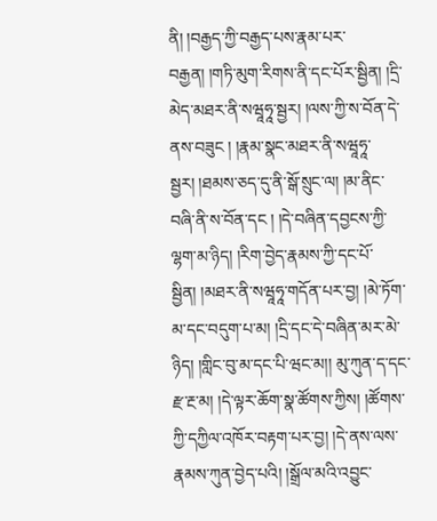ནི། །བརྒྱད་ཀྱི་བརྒྱད་པས་རྣམ་པར་བརྒྱན། །གཏི་མུག་རིགས་ནི་དང་པོར་སྦྱིན། །དྲི་མེད་མཐར་ནི་སཝཱཧཱ་སྦྱར། །ལས་ཀྱི་ས་བོན་དེ་ནས་བཟུང ། །རྣམ་སྣང་མཐར་ནི་སཝཱཧཱ་སྦྱར། །ཐམས་ཅད་དུ་ནི་སྒོ་སྲུང་ལ། །མ་ནིང་བཞི་ནི་ས་བོན་དང ། །དེ་བཞིན་དབྱངས་ཀྱི་ལྷག་མ་ཉིད། །རིག་བྱེད་རྣམས་ཀྱི་དང་པོ་སྦྱིན། །མཐར་ནི་སཝཱཧཱ་གདོན་པར་བྱ། །མེ་ཏོག་མ་དང་བདུག་པ་མ། །དྲི་དང་དེ་བཞིན་མར་མེ་ཉིད། །གླིང་བུ་མ་དང་པི་ཝང་མ།། མུ་ཀུན་ད་དང་རྫ་རྔ་མ། །དེ་ལྟར་ཆོག་སྣ་ཚོགས་ཀྱིས། །ཚོགས་ཀྱི་དཀྱིལ་འཁོར་བརྟག་པར་བྱ། །དེ་ནས་ལས་རྣམས་ཀུན་བྱེད་པའི། །སྒྲོལ་མའི་འབྱུང་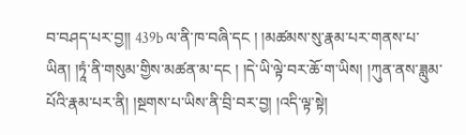བ་བཤད་པར་བྱ།། 439b ལ་ནི་ཁ་བཞི་དང ། །མཚམས་སུ་རྣམ་པར་གནས་པ་ཡིན། །ཏཱཾ་ནི་གསུམ་གྱིས་མཚན་མ་དང ། །དེ་ཡི་ལྟེ་བར་ཆོ་ག་ཡིས། །ཀུན་ནས་ཟླུམ་པོའི་རྣམ་པར་ནི། །སྔགས་པ་ཡིས་ནི་བྲི་བར་བྱ། །འདི་ལྟ་སྟེ།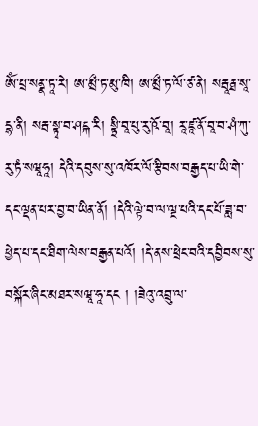ཨོཾ་པྲ་སནྣ་ཏཱ་རེ། ཨ་མྲྀ་ཏ་མུ་ཁི། ཨ་མྲྀ་ཏ་ལོ་ཙ་ནེ། སརྦཱརྠ་སཱ་དྷ་ནི། སརྦ་སྟྭ་བ་ཤངྐ་རི། སྟྲི་བཱ་པུ་རུ་ཥོ་བཱ། རཱ་ཛཱ་ནོ་བཱ་བ་ཤཾ་ཀུ་རུ་ཏཾ་སཝཱཧཱ། དེའི་དབུས་སུ་འཁོར་ལོ་རྩིབས་བརྒྱད་པ་ཡི་གེ་དང་ལྡན་པར་བྱ་བ་ཡིན་ནོ། །དེའི་ལྟེ་བ་ལ་ལྔ་པའི་དང་པོ་ཟླ་བ་ཕྱེད་པ་དང་ཐིག་ལེས་བརྒྱན་པའོ། །དེ་ནས་ཕྲེང་བའི་དབྱིབས་སུ་བསྐོར་ཞིང་མཐར་སཝཱ་ཧཱ་དང ། །ཟེའུ་འབྲུ་ལ་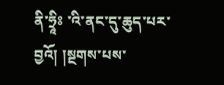ནི་ཧྲཱིཿ ་འི་ནང་དུ་ཆུད་པར་བྱའོ། །སྔགས་པས་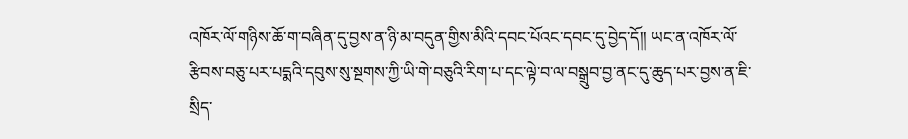འཁོར་ལོ་གཉིས་ཆོ་ག་བཞིན་དུ་བྱས་ན་ཉི་མ་བདུན་གྱིས་མིའི་དབང་པོའང་དབང་དུ་བྱེད་དོ།། ཡང་ན་འཁོར་ལོ་རྩིབས་བཅུ་པར་པདྨའི་དབུས་སུ་སྔགས་ཀྱི་ཡི་གེ་བཅུའི་རིག་པ་དང་ལྟེ་བ་ལ་བསྒྲུབ་བྱ་ནང་དུ་ཆུད་པར་བྱས་ན་ཇི་སྲིད་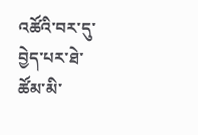འཚོའི་བར་དུ་བྱེད་པར་ཐེ་ཚོམ་མི་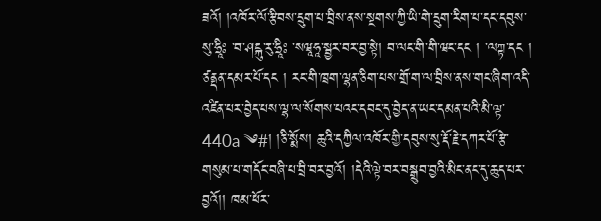ཟའོ། །འཁོར་ལོ་རྩིབས་དྲུག་པ་བྲིས་ནས་སྔགས་ཀྱི་ཡི་གེ་དྲུག་རིག་པ་དང་དབུས་སུ་ཧྲཱིཿ ་བ་ཤངྐུ་རུ་ཧྲཱིཿ ་སཝཱཧཱ་སྦྱར་བར་བྱ་སྟེ། བ་ལང་གི་གི་ཝང་དང ། ་ལཀྟ་དང ། ཙནྡན་དམར་པོ་དང ། རང་གི་ཁྲག་ལྷན་ཅིག་པས་གྲོ་ག་ལ་བྲིས་ནས་གང་ཞིག་འདི་འཛིན་པར་བྱེད་པས་ལྷ་ལ་སོགས་པའང་དབང་དུ་བྱེད་ན་ཡང་དམན་པའི་མི་ལྟ་ 440a ༄#། །ཅི་སྨོས། ཆུའི་དཀྱིལ་འཁོར་གྱི་དབུས་སུ་རྡོ་རྗེ་དཀར་པོ་རྩེ་གསུམ་པ་གདོང་བཞི་པ་བྲི་བར་བྱའོ། །དེའི་ལྟེ་བར་བསྒྲུབ་བྱའི་མིང་ནང་དུ་ཆུད་པར་བྱའོ།། ཁམ་ཕོར་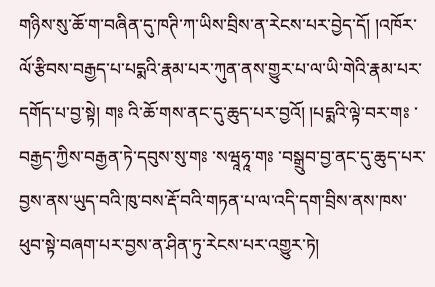གཉིས་སུ་ཆོ་ག་བཞིན་དུ་ཁཊི་ཀ་ཡིས་བྲིས་ན་རེངས་པར་བྱེད་དོ། །འཁོར་ལོ་རྩིབས་བརྒྱད་པ་པདྨའི་རྣམ་པར་ཀུན་ནས་གྱུར་པ་ལ་ཡི་གེའི་རྣམ་པར་དགོད་པ་བྱ་སྟེ། གཿ འི་ཆོ་གས་ནང་དུ་ཆུད་པར་བྱའོ། །པདྨའི་ལྟེ་བར་གཿ ་བརྒྱད་ཀྱིས་བརྒྱན་ཏེ་དབུས་སུ་གཿ ་སཝཱཧཱ་གཿ ་བསྒྲུབ་བྱ་ནང་དུ་ཆུད་པར་བྱས་ནས་ཡུད་བའི་ཁུ་བས་རྡོ་བའི་གཏན་པ་ལ་འདི་དག་བྲིས་ནས་ཁས་ཕུབ་སྟེ་བཞག་པར་བྱས་ན་ཤིན་ཏུ་རེངས་པར་འགྱུར་ཏེ།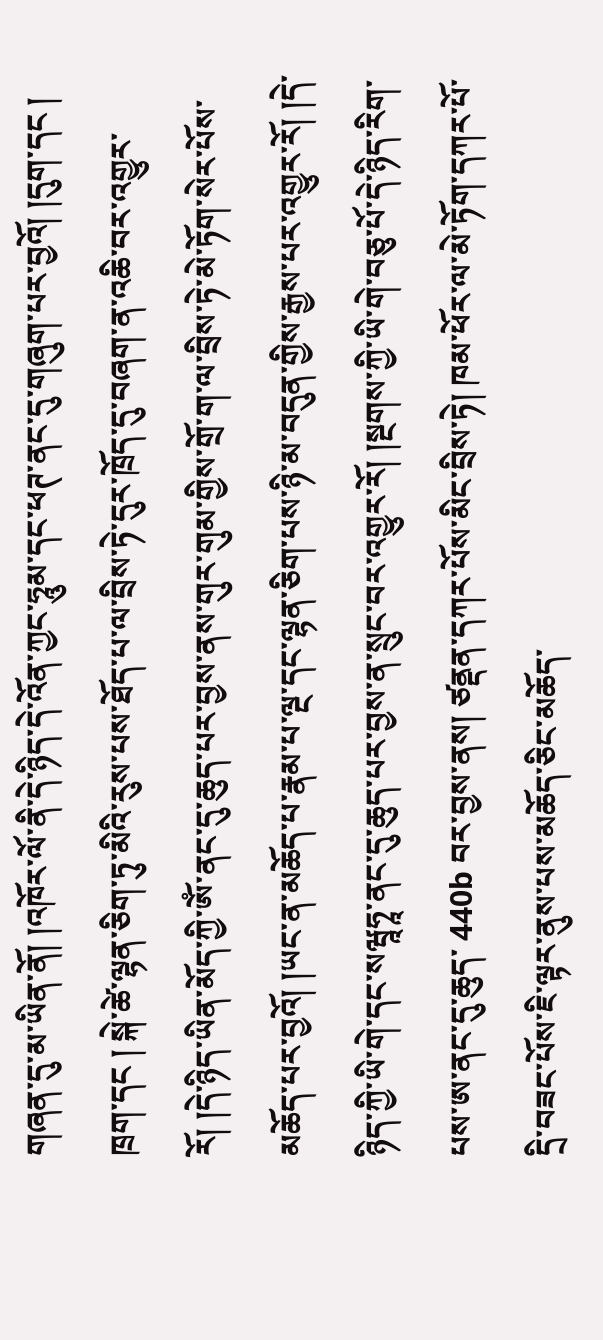གཞན་དུ་མ་ཡིན་ནོ། །འཁོར་ལོ་ནི་དེ་ཉིད་དེ་འོན་ཀྱང་ཧཱུམ་དང་ཕཊ་ནང་དུ་གཞུག་པར་བྱའོ། །དུག་དང ། ཁྲག་དང ། སྐེ་ཚེ་ལྷན་ཅིག་ཏུ་མིའི་རུས་པས་ཐོད་པ་ལ་བྲིས་ཏེ་དུར་ཁྲོད་དུ་བཞག་ན་འཆི་བར་འགྱུར་རོ། །དེ་ཉིད་ཡིན་མོད་ཀྱི་ཨོཾ་ནང་དུ་ཆུད་པར་བྱས་ནས་གུར་གུམ་གྱིས་གྲོ་ག་ལ་བྲིས་ཏེ་མེ་ཏོག་སེར་པོས་མཆོད་པར་བྱའོ། །ཡང་ན་མཆོད་པ་རྣམ་པ་ལྔ་དང་ལྷན་ཅིག་པས་ཉི་མ་བདུན་གྱིས་རྒྱས་པར་འགྱུར་རོ། །དེ་ཉིད་ཀྱི་ཡི་གེ་དང་སཝཱཧཱ་ནང་དུ་ཆུད་པར་བྱས་ན་སྲུང་བར་འགྱུར་རོ། །སྔགས་ཀྱི་ཡི་གེ་བཅུ་པོ་དེ་ཉིད་རིག་པས་ཨ་ནང་དུ་ཆུད་ 440b བར་བྱས་ནས། ཙནྡན་དཀར་པོས་མིང་བྲིས་ཏེ། ཁམ་ཕོར་ལ་མེ་ཏོག་དཀར་པོ་དྲི་བཟང་པོས་ཇི་ལྟར་ནུས་པས་མཆོད་ཅིང་མཆོད་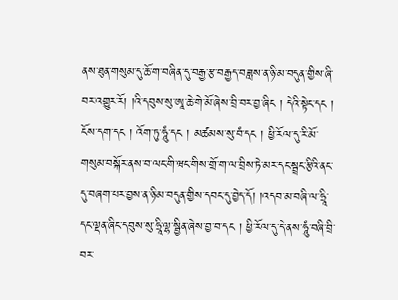ནས་ཐུན་གསུམ་དུ་ཆོ་ག་བཞིན་དུ་བརྒྱ་རྩ་བརྒྱད་བཟླས་ན་ཉི་མ་བདུན་གྱིས་ཞི་བར་འགྱུར་རོ། །འི་དབུས་སུ་ཨཱ་ཆེ་གེ་མོ་ཞེས་བྲི་བར་བྱ་ཞིང ། དེའི་སྟེང་དང ། ངོས་དག་དང ། འོག་ཏུ་ཧཱུཾ་དང ། མཚམས་སུ་བཾ་དང ། ཕྱི་རོལ་དུ་རི་མོ་གསུམ་བསྐོར་ནས་བ་ལང་གི་ཝང་གིས་གྲོ་ག་ལ་བྲིས་ཏེ་མར་དང་སྦྲང་རྩིའི་ནང་དུ་བཞག་པར་བྱས་ན་ཉི་མ་བདུན་གྱིས་དབང་དུ་བྱེད་དོ། །འདབ་མ་བཞི་ལ་ཧྲཱི་དང་ལྡན་ཞིང་དབུས་སུ་ཧྲཱི་ལྷ་སྦྱིན་ཞེས་བྱ་བ་དང ། ཕྱི་རོལ་དུ་དེ་ནས་ཧཱུཾ་བཞི་བྲི་བར་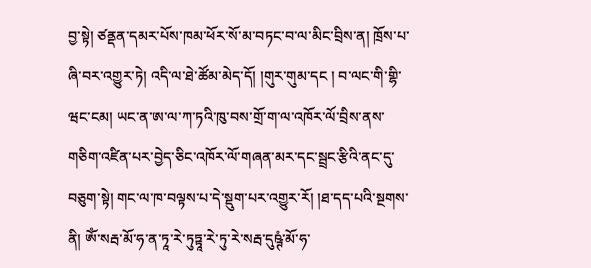བྱ་སྟེ། ཙནྡན་དམར་པོས་ཁམ་ཕོར་སོ་མ་བཏང་བ་ལ་མིང་བྲིས་ན། ཁྲོས་པ་ཞི་བར་འགྱུར་ཏེ། འདི་ལ་ཐེ་ཚོམ་མེད་དོ། །གུར་གུམ་དང ། བ་ལང་གི་གྷི་ཝང་ངམ། ཡང་ན་ཨ་ལ་ཀ་ཏའི་ཁུ་བས་གྲོ་ག་ལ་འཁོར་ལོ་བྲིས་ནས་གཅིག་འཛིན་པར་བྱེད་ཅིང་འཁོར་ལོ་གཞན་མར་དང་སྦྲང་རྩིའི་ནང་དུ་བཅུག་སྟེ། གང་ལ་ཁ་བལྟས་པ་དེ་སྡུག་པར་འགྱུར་རོ། །ཐ་དད་པའི་སྔགས་ནི། ཨོཾ་སརྦ་མོ་ཧ་ན་ཏཱ་རེ་ཏུཏྟཱ་རེ་ཏུ་རེ་སརྦ་དུཥྚཾ་མོ་ཧ་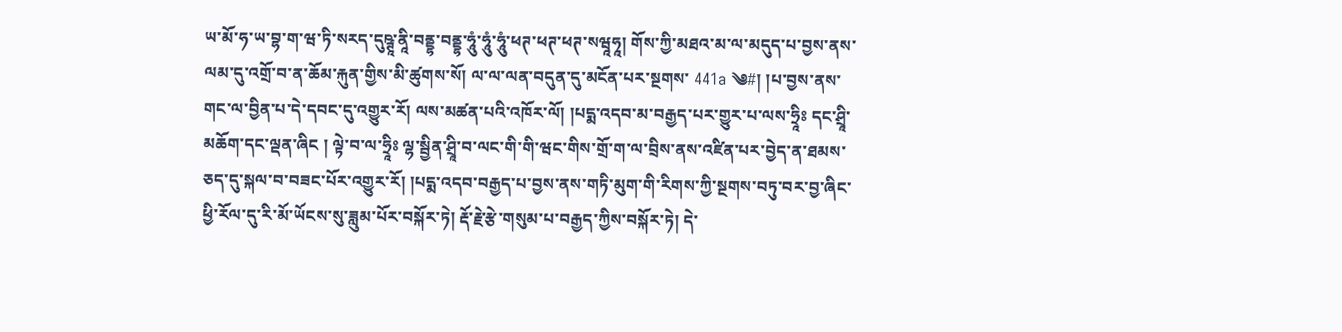ཡ་མོ་ཧ་ཡ་བྷ་ག་ཝ་ཏི་སརད་དུཥྚཱ་ནཱི་བནྡྷ་བནྡྷ་ཧཱུཾ་ཧཱུཾ་ཧཱུཾ་ཕཊ་ཕཊ་ཕཊ་སཝཱཧཱ། གོས་ཀྱི་མཐའ་མ་ལ་མདུད་པ་བྱས་ནས་ལམ་དུ་འགྲོ་བ་ན་ཆོམ་རྐུན་གྱིས་མི་ཚུགས་སོ། ལ་ལ་ལན་བདུན་དུ་མངོན་པར་སྔགས་ 441a ༄#། །པ་བྱས་ནས་གང་ལ་བྱིན་པ་དེ་དབང་དུ་འགྱུར་རོ། ལས་མཚན་པའི་འཁོར་ལོ། །པདྨ་འདབ་མ་བརྒྱད་པར་གྱུར་པ་ལས་ཧྲཱིཿ དང་ཤྲཱི་མཆོག་དང་ལྡན་ཞིང ། ལྟེ་བ་ལ་ཧྲཱིཿ ལྷ་སྦྱིན་ཤྲཱི་བ་ལང་གི་གི་ཝང་གིས་གྲོ་ག་ལ་བྲིས་ནས་འཛིན་པར་བྱེད་ན་ཐམས་ཅད་དུ་སྐལ་བ་བཟང་པོར་འགྱུར་རོ། །པདྨ་འདབ་བརྒྱད་པ་བྱས་ནས་གཏི་མུག་གི་རིགས་ཀྱི་སྔགས་བཏུ་བར་བྱ་ཞིང་ཕྱི་རོལ་དུ་རི་མོ་ཡོངས་སུ་ཟླུམ་པོར་བསྐོར་ཏེ། རྡོ་རྗེ་རྩེ་གསུམ་པ་བརྒྱད་ཀྱིས་བསྐོར་ཏེ། དེ་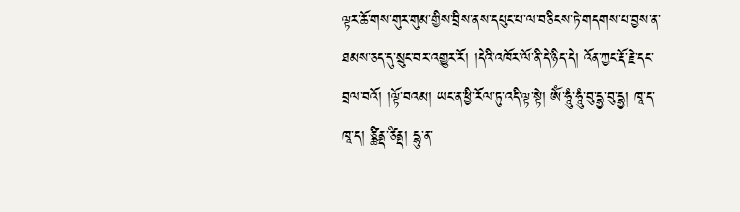ལྟར་ཆོ་གས་གུར་གུམ་གྱིས་བྲིས་ནས་དཔུང་པ་ལ་བཅིངས་ཏེ་གདགས་པ་བྱས་ན་ཐམས་ཅད་དུ་སྲུང་བར་འགྱུར་རོ། །དེའི་འཁོར་ལོ་ནི་དེ་ཉིད་དེ། འོན་ཀྱང་རྡོ་རྗེ་དང་བྲལ་བའོ། །ལྟོ་བའམ། ཡང་ན་ཕྱི་རོལ་ཏུ་འདི་ལྟ་སྟེ། ཨོཾ་ཧཱུཾ་ཧཱུཾ་བུ་དྷྱ་བུ་དྷྱ། ཁཱ་ད་ཁཱ་ད། ཙྪིནྡ་ཙིནྡ། དྷུ་ན་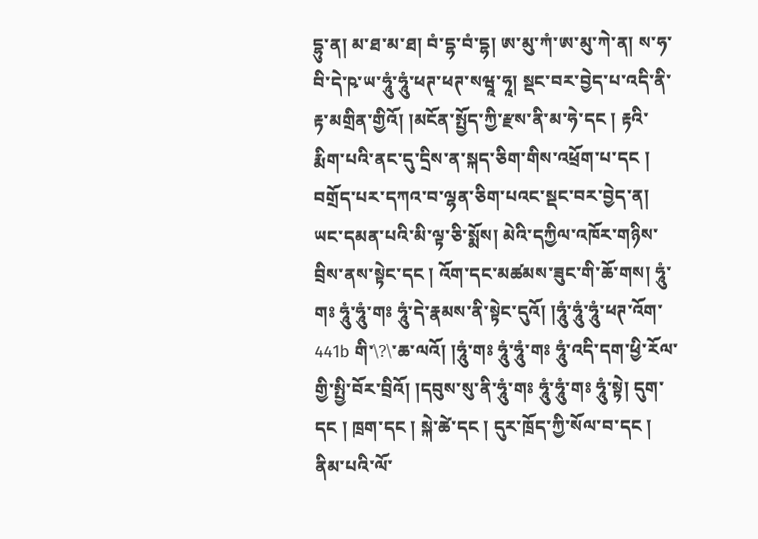དྷུ་ན། མ་ཐ་མ་ཐ། བཾ་དྷ་བཾ་དྷ། ཨ་མུ་ཀཾ་ཨ་མུ་ཀེ་ན། ས་ཧ་བི་དེ་ཥ་ཡ་ཧཱུཾ་ཧཱུཾ་ཕཊ་ཕཊ་སཝཱ་ཧཱ། སྡང་བར་བྱེད་པ་འདི་ནི་རྟ་མགྲིན་གྱིའོ། །མངོན་སྤྱོད་ཀྱི་རྫས་ནི་མ་ཧེ་དང ། རྟའི་རྨིག་པའི་ནང་དུ་དྲིས་ན་སྐད་ཅིག་གིས་འཕྲོག་པ་དང ། བགྲོད་པར་དཀའ་བ་ལྷན་ཅིག་པའང་སྡང་བར་བྱེད་ན། ཡང་དམན་པའི་མི་ལྟ་ཅི་སྨོས། མེའི་དཀྱིལ་འཁོར་གཉིས་བྲིས་ནས་སྟེང་དང ། འོག་དང་མཚམས་ཟུང་གི་ཆོ་གས། ཧཱུཾ་གཿ ཧཱུཾ་ཧཱུཾ་གཿ ཧཱུཾ་དེ་རྣམས་ནི་སྟེང་དུའོ། །ཧཱུཾ་ཧཱུཾ་ཧཱུཾ་ཕཊ་འོག་ 441b གི་\?\་ཆ་ལའོ། །ཧཱུཾ་གཿ ཧཱུཾ་ཧཱུཾ་གཿ ཧཱུཾ་འདི་དག་ཕྱི་རོལ་གྱི་སྤྱི་བོར་བྲིའོ། །དབུས་སུ་ནི་ཧཱུཾ་གཿ ཧཱུཾ་ཧཱུཾ་གཿ ཧཱུཾ་སྟེ། དུག་དང ། ཁྲག་དང ། སྐེ་ཚེ་དང ། དུར་ཁྲོད་ཀྱི་སོལ་བ་དང ། ནིམ་པའི་ལོ་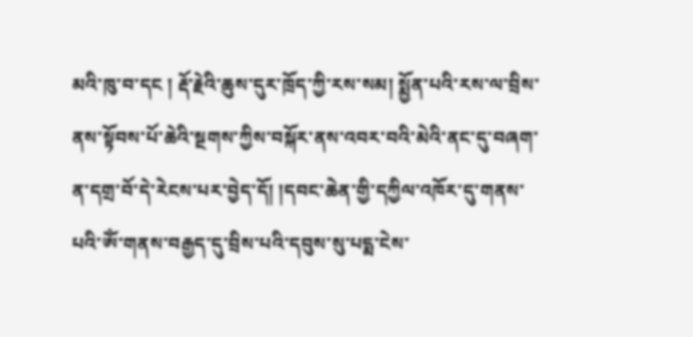མའི་ཁུ་བ་དང ། རྡོ་རྗེའི་ཆུས་དུར་ཁྲོད་ཀྱི་རས་སམ། སྨྱོན་པའི་རས་ལ་བྲིས་ནས་སྟོབས་པོ་ཆེའི་སྔགས་ཀྱིས་བསྐོར་ནས་འབར་བའི་མེའི་ནང་དུ་བཞག་ན་དགྲ་བོ་དེ་རེངས་པར་བྱེད་དོ། །དབང་ཆེན་གྱི་དཀྱིལ་འཁོར་དུ་གནས་པའི་ཨོཾ་གནས་བརྒྱད་དུ་བྲིས་པའི་དབུས་སུ་པདྨ་ངེས་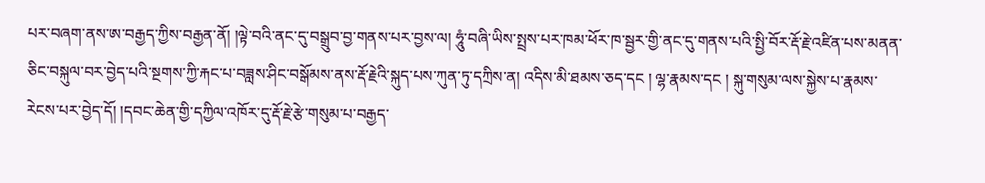པར་བཞག་ནས་ཨ་བརྒྱད་ཀྱིས་བརྒྱན་ནོ། །ལྟེ་བའི་ནང་དུ་བསྒྲུབ་བྱ་གནས་པར་བྱས་ལ། ཧཱུཾ་བཞི་ཡིས་སྤྲས་པར་ཁམ་ཕོར་ཁ་སྦྱར་གྱི་ནང་དུ་གནས་པའི་སྤྱི་བོར་རྡོ་རྗེ་འཛིན་པས་མནན་ཅིང་བསྐུལ་བར་བྱེད་པའི་སྔགས་ཀྱི་རྐང་པ་བཟླས་ཤིང་བསྒོམས་ནས་རྡོ་རྗེའི་སྐུད་པས་ཀུན་ཏུ་དཀྲིས་ན། འདིས་མི་ཐམས་ཅད་དང ། ལྷ་རྣམས་དང ། སྐུ་གསུམ་ལས་སྐྱེས་པ་རྣམས་རེངས་པར་བྱེད་དོ། །དབང་ཆེན་གྱི་དཀྱིལ་འཁོར་དུ་རྡོ་རྗེ་རྩེ་གསུམ་པ་བརྒྱད་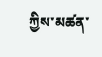ཀྱིས་མཚན་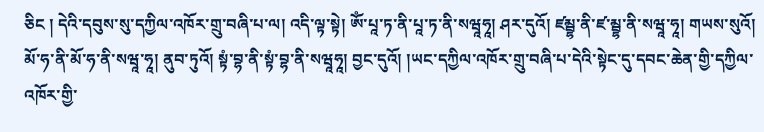ཅིང ། དེའི་དབུས་སུ་དཀྱིལ་འཁོར་གྲུ་བཞི་པ་ལ། འདི་ལྟ་སྟེ། ཨོཾ་པཱ་ཏ་ནི་པཱ་ཏ་ནི་སཝཱཧཱ། ཤར་དུའོ། ཛམྦྷ་ནི་ཛ་མྦྷ་ནི་སཝཱ་ཧཱ། གཡས་སུའོ། མོ་ཧ་ནི་མོ་ཧ་ནི་སཝཱ་ཧཱ། ནུབ་ཏུའོ། སྟཾ་བྷ་ནི་སྟཾ་བྷ་ནི་སཝཱཧཱ། བྱང་དུའོ། །ཡང་དཀྱིལ་འཁོར་གྲུ་བཞི་པ་དེའི་སྟེང་དུ་དབང་ཆེན་གྱི་དཀྱིལ་འཁོར་གྱི་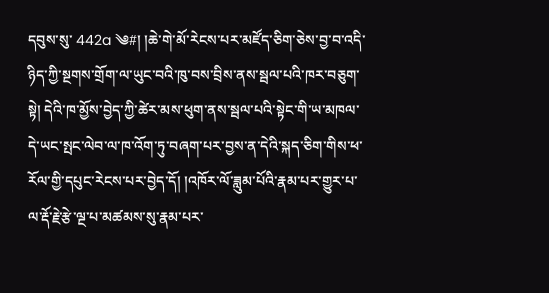དབུས་སུ་ 442a ༄#། །ཆེ་གེ་མོ་རེངས་པར་མཛོད་ཅིག་ཅེས་བྱ་བ་འདི་ཉིད་ཀྱི་སྔགས་གྲོག་ལ་ཡུང་བའི་ཁུ་བས་བྲིས་ནས་སྦལ་པའི་ཁར་བཅུག་སྟེ། དེའི་ཁ་མྱོས་བྱེད་ཀྱི་ཚེར་མས་ཕུག་ནས་སྦལ་པའི་སྟེང་གི་ཡ་མཁལ་དེ་ཡང་སྤང་ལེབ་ལ་ཁ་འོག་ཏུ་བཞག་པར་བྱས་ན་དེའི་སྐད་ཅིག་གིས་ཕ་རོལ་གྱི་དཔུང་རེངས་པར་བྱེད་དོ། །འཁོར་ལོ་ཟླུམ་པོའི་རྣམ་པར་གྱུར་པ་ལ་རྡོ་རྗེ་རྩེ་ལྔ་པ་མཚམས་སུ་རྣམ་པར་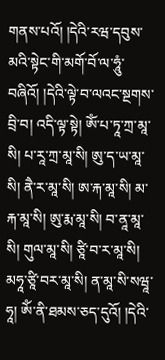གནས་པའོ། །དེའི་རཝ་དབུས་མའི་སྟེང་གི་མགོ་བོ་ལ་ཧཱུཾ་བཞིའོ། །དེའི་ལྟེ་བ་ལའང་སྔགས་བྲི་བ། འདི་ལྟ་སྟེ། ཨོཾ་པ་ཏཱ་ཀྲ་མཱ་སི། པ་རཱ་ཀྲ་མཱ་སི། ཨུ་ད་ཡ་མཱ་སི། ནཻ་ར་མཱ་སི། ཨ་རྐ་མཱ་སི། མ་རྐ་མཱ་སི། ཨུ་རྨ་མཱ་སི། བ་ནཱ་མཱ་སི། གུལ་མཱ་སི། ཙཱི་བ་ར་མཱ་སི། མཧཱ་ཙཱི་བར་མཱ་སི། ན་མཱ་སི་སཝཱ་ཧཱ། ཨོཾ་ནི་ཐམས་ཅད་དུའོ། །དེའི་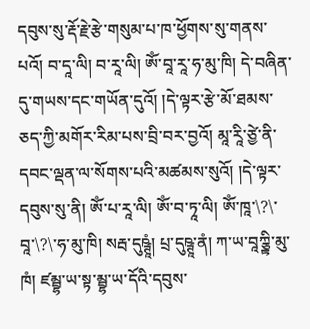དབུས་སུ་རྡོ་རྗེ་རྩེ་གསུམ་པ་ཁ་ཕྱོགས་སུ་གནས་པའོ། བ་དཱ་ལི། བ་རཱ་ལི། ཨོཾ་བཱ་རཱ་ཧ་མུ་ཁི། དེ་བཞིན་དུ་གཡས་དང་གཡོན་དུའོ། །དེ་ལྟར་རྩེ་མོ་ཐམས་ཅད་ཀྱི་མགོར་རིམ་པས་བྲི་བར་བྱའོ། མཱ་རཱི་ཙྱེ་ནི་དབང་ལྡན་ལ་སོགས་པའི་མཚམས་སུའོ། །དེ་ལྟར་དབུས་སུ་ནི། ཨོཾ་པ་རཱ་ལི། ཨོཾ་བ་ཏཱ་ལི། ཨོཾ་ཁཱ་\?\་བཱ་\?\་ཧ་མུ་ཁི། སརྦ་དུཥྚཱཾ། པྲ་དུཥྚཱ་ནཾ། ཀ་ཡ་བཱཀྕྟི་མུ་ཁཾ། ཛམྦྷ་ཡ་སྟ་མྦྷ་ཡ་དོའི་དབུས་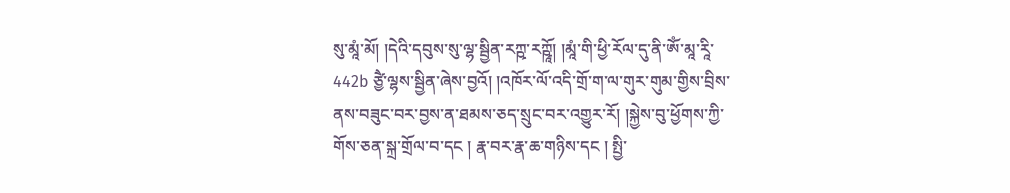སུ་མཱཾ་མོ། །དེའི་དབུས་སུ་ལྷ་སྦྱིན་རཀྵ་རཀྵཱོ། །མཱཾ་གི་ཕྱི་རོལ་དུ་ནི་ཨོཾ་མཱ་རཱི་ 442b ཙྱཻ་ལྷས་སྦྱིན་ཞེས་བྱའོ། །འཁོར་ལོ་འདི་གྲོ་ག་ལ་གུར་གུམ་གྱིས་བྲིས་ནས་བཟུང་བར་བྱས་ན་ཐམས་ཅད་སྲུང་བར་འགྱུར་རོ། །སྐྱེས་བུ་ཕྱོགས་ཀྱི་གོས་ཅན་སྐྲ་གྲོལ་བ་དང ། རྣ་བར་རྣ་ཆ་གཉིས་དང ། སྤྱི་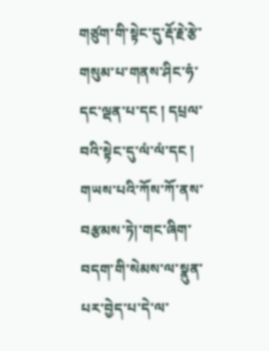གཙུག་གི་སྟེང་དུ་རྡོ་རྗེ་རྩེ་གསུམ་པ་གནས་ཤིང་ཧཾ་དང་ལྡན་པ་དང ། དཔྲལ་བའི་སྟེང་དུ་ལཾ་ལཾ་དང ། གཡས་པའི་ཀོས་ཀོ་ནས་བརྩམས་ཏེ།་གང་ཞིག་བདག་གི་སེམས་ལ་སྣུན་པར་བྱེད་པ་དེ་ལ་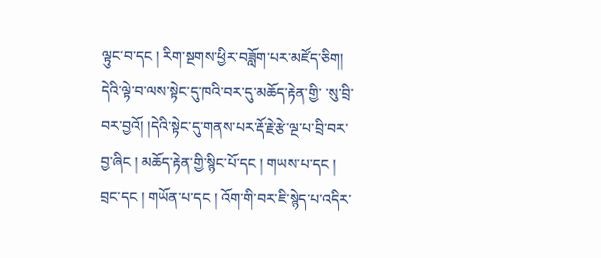ལྟུང་བ་དང ། རིག་སྔགས་ཕྱིར་བཟློག་པར་མཛོད་ཅིག། དེའི་ལྟེ་བ་ལས་སྟེང་དུ་ཁའི་བར་དུ་མཆོད་རྟེན་གྱི་ ་སུ་བྲི་བར་བྱའོ། །དེའི་སྟེང་དུ་གནས་པར་རྡོ་རྗེ་རྩེ་ལྔ་པ་བྲི་བར་བྱ་ཞིང ། མཆོད་རྟེན་གྱི་སྙིང་པོ་དང ། གཡས་པ་དང ། བྲང་དང ། གཡོན་པ་དང ། འོག་གི་བར་ཇི་སྙེད་པ་འདིར་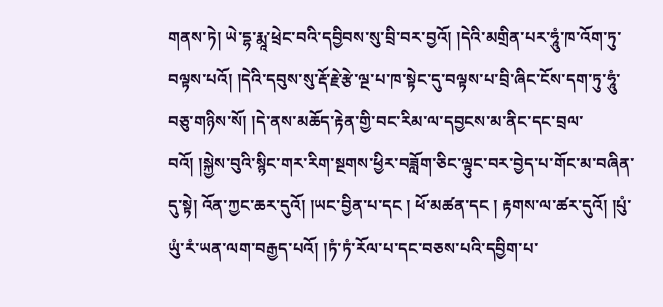གནས་ཏེ། ཡེ་དྷ་རྨཱ་ཕྲེང་བའི་དབྱིབས་སུ་བྲི་བར་བྱའོ། །དེའི་མགྲིན་པར་ཧཱུཾ་ཁ་འོག་ཏུ་བལྟས་པའོ། །དེའི་དབུས་སུ་རྡོ་རྗེ་རྩེ་ལྔ་པ་ཁ་སྟེང་དུ་བལྟས་པ་བྲི་ཞིང་ངོས་དག་ཏུ་ཧཱུཾ་བཅུ་གཉིས་སོ། །དེ་ནས་མཆོད་རྟེན་གྱི་བང་རིམ་ལ་དབྱངས་མ་ནིང་དང་བྲལ་བའོ། །སྐྱེས་བུའི་སྙིང་གར་རིག་སྔགས་ཕྱིར་བཟློག་ཅིང་ལྟུང་བར་བྱེད་པ་གོང་མ་བཞིན་དུ་སྟེ། འོན་ཀྱང་ཆར་དུའོ། །ཡང་བྱིན་པ་དང ། ཕོ་མཚན་དང ། རྟགས་ལ་ཚར་དུའོ། །པུཾ་ཡུཾ་རཾ་ཡན་ལག་བརྒྱད་པའོ། །ཏཾ་ཏཾ་རོལ་པ་དང་བཅས་པའི་དབྱིག་པ་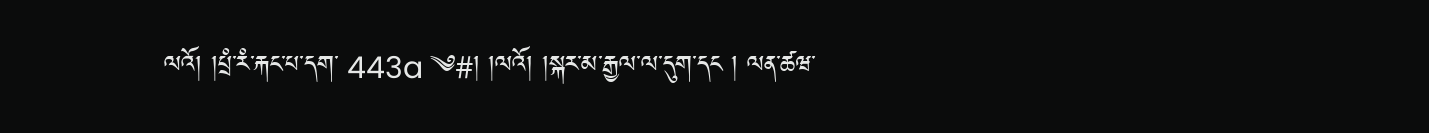ལའོ། །པྲཾ་རཾ་རྐང་པ་དག་ 443a ༄#། །ལའོ། །སྐར་མ་རྒྱལ་ལ་དུག་དང ། ལན་ཚཝ་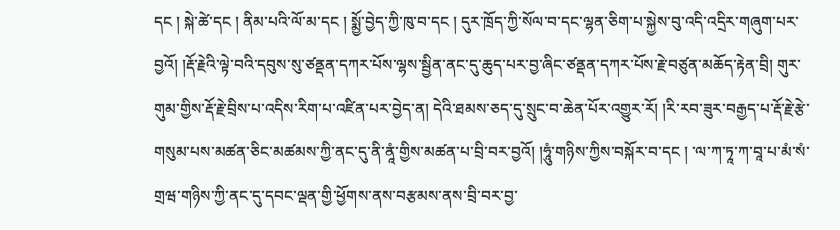དང ། སྐེ་ཚེ་དང ། ནིམ་པའི་ལོ་མ་དང ། སྨྱོ་བྱེད་ཀྱི་ཁུ་བ་དང ། དུར་ཁྲོད་ཀྱི་སོལ་བ་དང་ལྷན་ཅིག་པ་སྐྱེས་བུ་འདི་འདྲིར་གཞུག་པར་བྱའོ། །རྡོ་རྗེའི་ལྟེ་བའི་དབུས་སུ་ཙནྡན་དཀར་པོས་ལྷས་སྦྱིན་ནང་དུ་ཆུད་པར་བྱ་ཞིང་ཙནྡན་དཀར་པོས་རྗེ་བཙུན་མཆོད་རྟེན་བྲི། གུར་གུམ་གྱིས་རྡོ་རྗེ་བྲིས་པ་འདིས་རིག་པ་འཛིན་པར་བྱེད་ན། དེའི་ཐམས་ཅད་དུ་སྲུང་བ་ཆེན་པོར་འགྱུར་རོ། །རི་རབ་ཟུར་བརྒྱད་པ་རྡོ་རྗེ་རྩེ་གསུམ་པས་མཚན་ཅིང་མཚམས་ཀྱི་ནང་དུ་ནི་ནཱཾ་གྱིས་མཚན་པ་བྲི་བར་བྱའོ། །ཧཱུཾ་གཉིས་ཀྱིས་བསྐོར་བ་དང ། ་ལ་ཀ་ཏཱ་ཀ་བཱ་པ་མཾ་སཾ་གྲཝ་གཉིས་ཀྱི་ནང་དུ་དབང་ལྡན་གྱི་ཕྱོགས་ནས་བརྩམས་ནས་བྲི་བར་བྱ་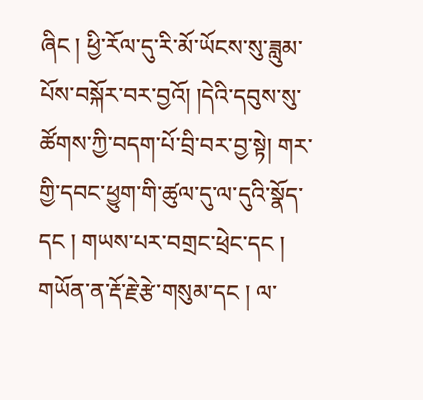ཞིང ། ཕྱི་རོལ་དུ་རི་མོ་ཡོངས་སུ་ཟླུམ་པོས་བསྐོར་བར་བྱའོ། །དེའི་དབུས་སུ་ཚོགས་ཀྱི་བདག་པོ་བྲི་བར་བྱ་སྟེ། གར་གྱི་དབང་ཕྱུག་གི་ཚུལ་དུ་ལ་དུའི་སྣོད་དང ། གཡས་པར་བགྲང་ཕྲེང་དང ། གཡོན་ན་རྡོ་རྗེ་རྩེ་གསུམ་དང ། ལ་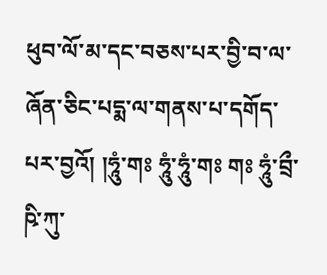ཕུབ་ལོ་མ་དང་བཅས་པར་བྱི་བ་ལ་ཞོན་ཅིང་པདྨ་ལ་གནས་པ་དགོད་པར་བྱའོ། །ཧཱུཾ་གཿ ཧཱུཾ་ཧཱུཾ་གཿ གཿ ཧཱུཾ་བྲྀ་ཥི་ཀུ་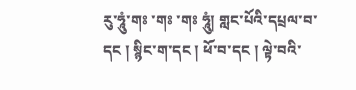རུ་ཧཱུཾ་གཿ ་གཿ ་གཿ ཧཱུཾ། གླང་པོའི་དཔྲལ་བ་དང ། སྙིང་ག་དང ། ཕོ་བ་དང ། ལྟེ་བའི་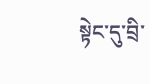སྟེང་དུ་བྲི་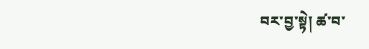བར་བྱ་སྟེ། ཚ་བ་